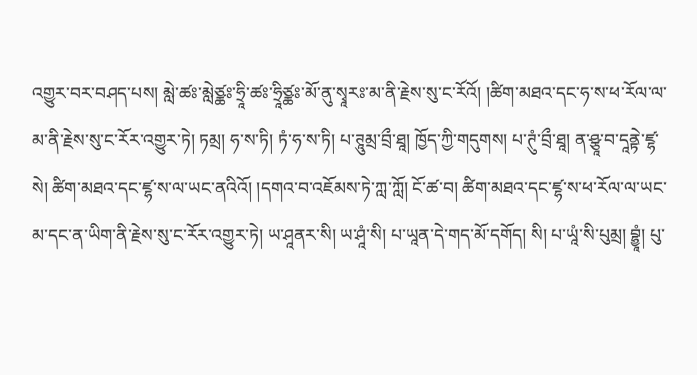འགྱུར་བར་བཤད་པས། མླེ་ཚཿ་མླེཙྪཿ་ཧྲཱི་ཚཿ་ཧྲཱིཙྪཿ་མོ་ནུ་སྭཱརཿ་མ་ནི་རྗེས་སུ་ང་རོའོ། །ཚིག་མཐའ་དང་ཧ་ས་ཕ་རོལ་ལ་མ་ནི་རྗེས་སུ་ང་རོར་འགྱུར་ཏེ། ཏམྲ། ཧ་ས་ཏི། ཏཾ་ཧ་ས་ཏི། པ་ཊཱུམྲ་བྲྀ་ཐཱ། ཁྱོད་ཀྱི་གདུགས། པ་ཊུཾ་བྲྀ་ཐཱ། ན་ཤྩཱ་བ་དཱནྟེ་ཛྷ་སེ། ཚིག་མཐའ་དང་ཛྷ་ས་ལ་ཡང་ནའིའོ། །དགའ་བ་འཇོམས་ཏེ་ཀླ་ཀློ། ངོ་ཚ་བ། ཚིག་མཐའ་དང་ཛྷ་ས་ཕ་རོལ་ལ་ཡང་མ་དང་ན་ཡིག་ནི་རྗེས་སུ་ང་རོར་འགྱུར་ཏེ། ཡ་ཤཱནར་སི། ཡ་ཤཱཾ་སི། པ་ཡཱན་དེ་གད་མོ་དགོད། སི། པ་ཡཱཾ་སི་པུམྲ། བྷྱཱཾ། པུ་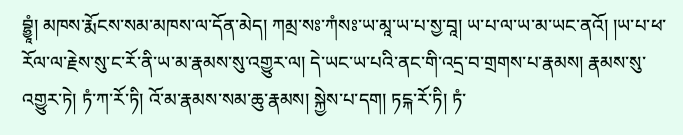བྷྱཱཾ། མཁས་རྨོངས་སམ་མཁས་ལ་དོན་མེད། ཀམྲ་སཿ་ཀཾསཿ་ཡ་མཱ་ཡ་པ་སྱ་བཱ། ཡ་པ་ལ་ཡ་མ་ཡང་ནའོ། །ཡ་པ་ཕ་རོལ་ལ་རྗེས་སུ་ང་རོ་ནི་ཡ་མ་རྣམས་སུ་འགྱུར་ལ། དེ་ཡང་ཡ་པའི་ནང་གི་འདྲ་བ་གྲགས་པ་རྣམས། རྣམས་སུ་འགྱུར་ཏེ། ཏཾ་ཀ་རོ་ཏི། འོ་མ་རྣམས་སམ་ཆུ་རྣམས། སྐྱེས་པ་དག། ཏངྐ་རོ་ཏི། ཏཾ་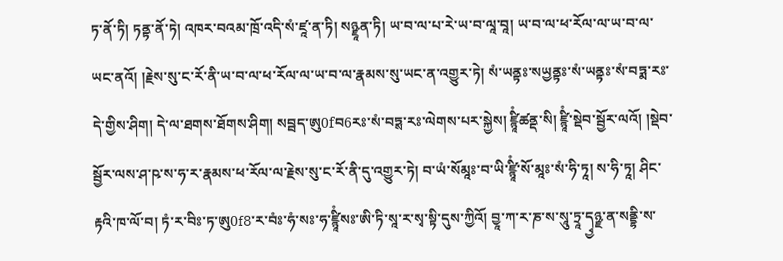ཏ་ནོ་ཏི། ཏནྟ་ནོ་ཏེ། འཁར་བའམ་ཁྲོ་འདི་སཾ་ཛཱ་ན་ཏི། སཉྫཱན་ཏི། ཡ་བ་ལ་པ་རེ་ཡ་བ་ལཱ་བཱ། ཡ་བ་ལ་ཕ་རོལ་ལ་ཡ་བ་ལ་ཡང་ནའོ། །རྗེས་སུ་ང་རོ་ནི་ཡ་བ་ལ་ཕ་རོལ་ལ་ཡ་བ་ལ་རྣམས་སུ་ཡང་ན་འགྱུར་ཏེ། སཾ་ཡནྟཿ་སཡྱནྟཿ་སཾ་ཡནྟཿ་སཾ་བཏྨ་རཿ་དེ་གྱིས་ཤིག། དེ་ལ་ཐགས་ཐོགས་ཤིག། སབྦད་ཨུ0fབ6རཿ་སཾ་བཏྶ་རཿ་ལེགས་པར་སྐྱེས། ཛྙཱིཾཚནྡ་སི། ཛྙཱིཾ་སྡེབ་སྦྱོར་ལའོ། །སྡེབ་སྦྱོར་ལས་ཤ་ཥ་ས་ཧ་ར་རྣམས་ཕ་རོལ་ལ་རྗེས་སུ་ང་རོ་ནི་དུ་འགྱུར་ཏེ། བ་ཡཾ་སོམཱཿ་བ་ཡི་ཛྙཱིཾ་སོ་མཱཿ་སཾ་ཧི་ཏཱ། ས་ཧི་ཏཱ། ཤིང་རྟའི་ཁ་ལོ་བ། ཏཾ་ར་བིཿ་ཏ་ཨུ0f8་ར་བཾཿ་ཧཾ་སཿ་ཧ་ཛྙཱིཾསཿ་ཨི་ཏི་སཱ་ར་སྭ་སྟི་དུས་ཀྱིའོ། བྱཱ་ཀ་ར་ཎ་ས་སཱུ་ཏྲཱ་དྭྱཉྫ་ན་སནྡྷི་ས་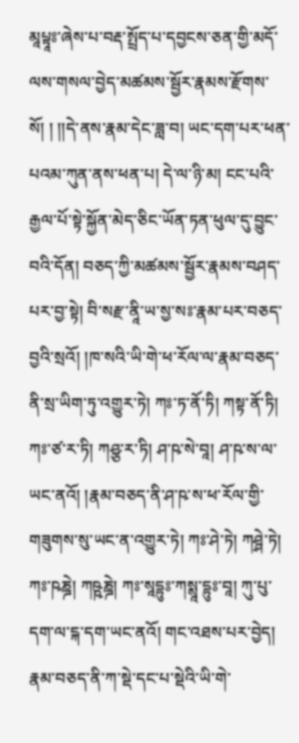མཱཔྟཱཿ་ཞེས་པ་བརྡ་སྤྲོད་པ་དབྱངས་ཅན་གྱི་མདོ་ལས་གསལ་བྱེད་མཚམས་སྦྱོར་རྣམས་རྫོགས་སོ། ། །།དེ་ནས་རྣམ་དེང་ཟླ་བ། ཡང་དག་པར་ཕན་པའམ་ཀུན་ནས་ཕན་པ། དེ་ལ་ཉི་མ། ངང་པའི་རྒྱལ་པོ་སྟེ་སྐྱོན་མེད་ཅིང་ཡོན་ཏན་ཕུལ་དུ་བྱུང་བའི་དོན། བཅད་ཀྱི་མཚམས་སྦྱོར་རྣམས་བཤད་པར་བྱ་སྟེ། བི་སརྫ་ནཱི་ཡ་སྱ་སཿ་རྣམ་པར་བཅད་བྱའི་སྲའོ། །ཁ་སའི་ཡི་གེ་ཕ་རོལ་ལ་རྣམ་བཅད་ནི་སྲ་ཡིག་ཏུ་འགྱུར་ཏེ། ཀཿ་ཏ་ནོ་ཏི། ཀསྟ་ནོ་ཏི། ཀཿ་ཙ་ར་ཏི། ཀཤྩ་ར་ཏི། ཤ་ཥ་སེ་བཱ། ཤ་ཥ་ས་ལ་ཡང་ནའོ། །རྣམ་བཅད་ནི་ཤ་ཥ་ས་ཕ་རོལ་གྱི་གཟུགས་སུ་ཡང་ན་འགྱུར་ཏེ། ཀཿ་ཤེ་ཏེ། ཀཤྴེ་ཏེ། ཀཿ་ཥཎྜེ། ཀཥྵཎྜེ། ཀཿ་སཱདྷུཿ་ཀསྶཱ་དྷུཿ་བཱ། ཀུ་པུ་དག་ལ་ངྐ་དག་ཡང་ནའོ། གང་འཐས་པར་བྱེད། རྣམ་བཅད་ནི་ཀ་སྡེ་དང་པ་སྡེའི་ཡི་གེ་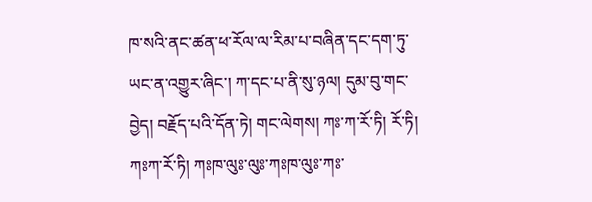ཁ་སའི་ནང་ཚན་ཕ་རོལ་ལ་རིམ་པ་བཞིན་དང་དག་ཏུ་ཡང་ན་འགྱུར་ཞིང་། ཀ་དང་པ་ནི་སུ་ཉལ། དུམ་བུ་གང་བྱེད། བརྗོད་པའི་དོན་ཏེ། གང་ལེགས། ཀཿ་ཀ་རོ་ཏི། རོ་ཏི། ཀཿཀ་རོ་ཏི། ཀཿཁ་ལུཿ་ལུཿ་ཀཿཁ་ལུཿ་ཀཿ་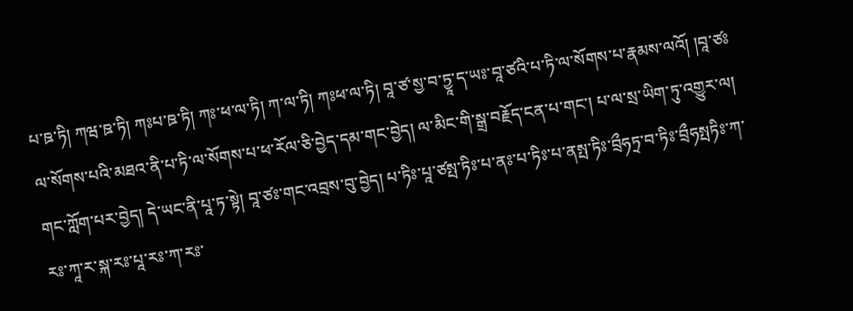པ་ཋ་ཏི། ཀཝ་ཋ་ཏི། ཀཿཔ་ཋ་ཏི། ཀཿ་ཕ་ལ་ཏི། ཀ་ལ་ཏི། ཀཿཕ་ལ་ཏི། བཱ་ཙ་སྱ་བ་ཏྱཱ་ད་ཡཿ་བཱ་ཙའི་པ་ཏི་ལ་སོགས་པ་རྣམས་ལའོ། །བཱ་ཙཿལ་སོགས་པའི་མཐའ་ནི་པ་ཏི་ལ་སོགས་པ་ཕ་རོལ་ཅི་བྱེད་དམ་གང་བྱེད། ལ་མིང་གི་སྒྲ་བརྗོད་ངན་པ་གང་། པ་ལ་སྲ་ཡིག་ཏུ་འགྱུར་ལ། གང་ཀློག་པར་བྱེད། དེ་ཡང་ནི་པཱ་ཏ་སྟེ། བཱ་ཙཿ་གང་འབྲས་བུ་བྱེད། པ་ཏིཿ་པཱ་ཙསྤ་ཏིཿ་པ་ནཿ་པ་ཏིཿ་པ་ནསྤ་ཏིཿ་བྲྀཧཏྲ་བ་ཏིཿ་བྲྀཧསྤཏིཿ་ཀ་རཿ་ཀཱ་ར་སྐ་རཿ་པཱ་རཿ་ཀ་རཿ་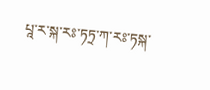པཱ་ར་སྐ་རཿ་ཏཏྲ་ཀ་རཿ་ཏསྐ་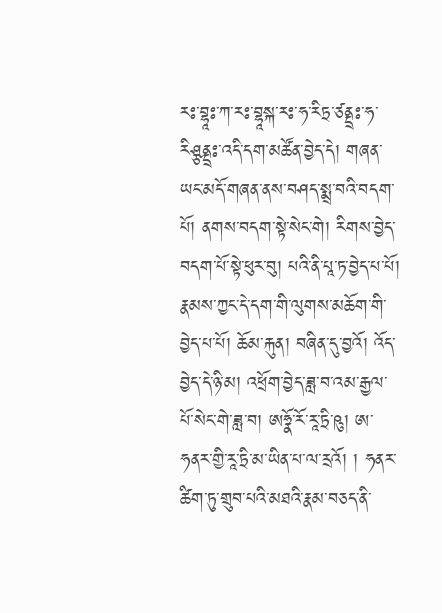རཿ་བྷཱཿ་ཀ་རཿ་བྷཱསྐ་རཿ་ཧ་རིཏྲ་ཙནྡྲཿ་ཧ་རིཤྩནྡྲཿ་འདི་དག་མཚོན་བྱེད་དེ། གཞན་ཡང་མདོ་གཞན་ནས་བཤད་སྨྲ་བའི་བདག་པོ། ནགས་བདག་སྟེ་སེང་གེ། རིགས་བྱེད་བདག་པོ་སྟེ་ཕུར་བུ། པའི་ནི་པཱ་ཏ་བྱེད་པ་པོ། རྣམས་ཀྱང་དེ་དག་གི་ལུགས་མཆོག་གི་བྱེད་པ་པོ། ཆོམ་རྐུན། བཞིན་དུ་བྱའོ། འོད་བྱེད་དེ་ཉི་མ། འཕྲོག་བྱེད་ཟླ་བ་འམ་རྒྱལ་པོ་སེང་གེ་ཟླ་བ། ཨཧྣོ་རོ་རཱ་ཏྲི་ཥུ། ཨ་ཧནར་གྱི་རཱ་ཏྲི་མ་ཡིན་པ་ལ་རྲའོ། ། ཧནར་ཚིག་ཏུ་གྲུབ་པའི་མཐའི་རྣམ་བཅད་ནི་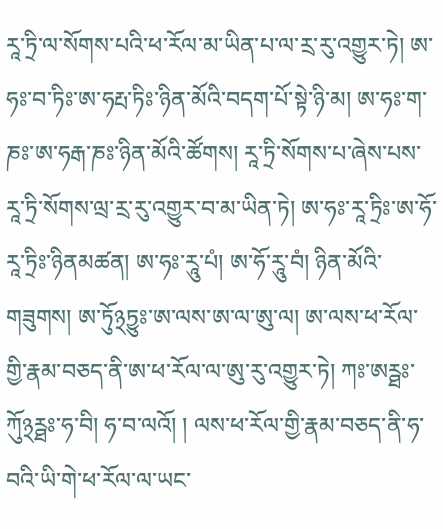རཱ་ཏྲི་ལ་སོགས་པའི་ཕ་རོལ་མ་ཡིན་པ་ལ་རྲ་རུ་འགྱུར་ཏེ། ཨ་ཧཿ་བ་ཏིཿ་ཨ་ཧརྤ་ཏིཿ་ཉིན་མོའི་བདག་པོ་སྟེ་ཉི་མ། ཨ་ཧཿ་ག་ཎཿ་ཨ་ཧརྒ་ཎཿ་ཉིན་མོའི་ཚོགས། རཱ་ཏྲི་སོགས་པ་ཞེས་པས་རཱ་ཏྲི་སོགས་ལྲ་རྲ་རུ་འགྱུར་བ་མ་ཡིན་ཏེ། ཨ་ཧཿ་རཱ་ཏྲིཿ་ཨ་ཧོ་རཱ་ཏྲིཿ་ཉིནམཚན། ཨ་ཧཿ་རཱུ་པཾ། ཨ་ཧོ་རཱུ་བཾ། ཉིན་མོའི་གཟུགས། ཨ་ཏོུ྅ཏྱུཿ་ཨ་ལས་ཨ་ལ་ཨུ་ལ། ཨ་ལས་ཕ་རོལ་གྱི་རྣམ་བཅད་ནི་ཨ་ཕ་རོལ་ལ་ཨུ་རུ་འགྱུར་ཏེ། ཀཿ་ཨཪྠཿ་ཀོུ྅ཪྠཿ་ཧ་བི། ཧ་བ་ལའོ། ། ལས་ཕ་རོལ་གྱི་རྣམ་བཅད་ནི་ཧ་བའི་ཡི་གེ་ཕ་རོལ་ལ་ཡང་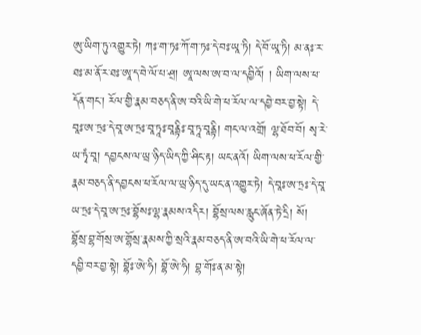ཨུ་ཡིག་ཏུ་འགྱུར་ཏེ། ཀཿ་ག་ཏཿ་ཀོ་ག་ཏཿ་དེ་བཿ་ཡཱ་ཏི། དེ་བོ་ཡཱ་ཏི། མ་ནཿ་ར་ཐཿ་མ་ནོ་ར་ཐཿ་ཨཱ་ད་བེ་ལོ་པ་ཤྲ། ཨཱ་ལས་ཨ་བ་ལ་དབྱིའོ། ། ཡིག་ལས་ཕ་དོན་གང་། རོལ་གྱི་རྣམ་བཅད་ནི་ཨ་བའི་ཡི་གེ་ཕ་རོལ་ལ་དབྱེ་བར་བྱ་སྟེ། དེ་བཱཿ་ཨ་ཏྲཿ་དེ་བཱ་ཨ་ཏྲཿ་བཱ་ཏཱཿ་བཱནྟིཿ་བཱ་ཏཱ་བཱནྟི། གང་ལ་འགྲོ། ལྷ་ཐོབ་བོ། སྭ་རེ་ཡ་ཏྭཾ་བཱ། དབྱངས་ལ་ཡྲ་ཉིད་ཡིད་ཀྱི་ཤིང་རྟ། ཡང་ནའོ། ཡིག་ལས་ཕ་རོལ་གྱི་རྣམ་བཅད་ནི་དབྱངས་ཕ་རོལ་ལ་ཡྲ་ཉིད་དུ་ཡང་ན་འགྱུར་ཏེ། དེ་བཱཿ་ཨ་ཏྲཿ་དེ་བཱ་ཡ་ཏྲཿ་དེ་བཱ་ཨ་ཏྲཿ་བྷོསཿ་ལྷ་རྣམས་འདིར། བྷོསྲ་ལས་རླུང་ཞོན་ཏེ་དྲི། སོ། བྷོསྲ་བྷ་གོསྲ་ཨ་གྷོསྲ་རྣམས་ཀྱི་སྲའི་རྣམ་བཅད་ནི་ཨ་བའི་ཡི་གེ་ཕ་རོལ་ལ་དབྱི་བར་བྱ་སྟེ། བྷོཿ་ཨེ་ཧི། བྷོ་ཨེ་ཧི། བྷ་གོཿ་ན་མ་སྟེ།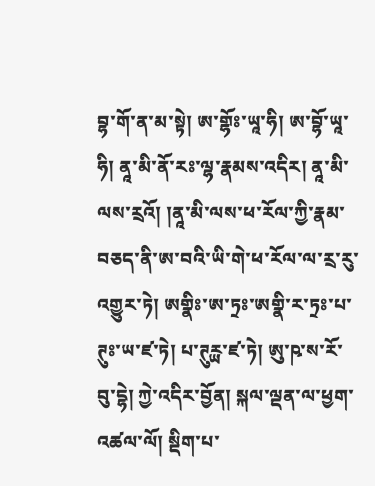བྷ་གོ་ན་མ་སྟེ། ཨ་གྷོཿ་ཡཱ་ཧི། ཨ་བྷོ་ཡཱ་ཧི། ནཱ་མི་ནོ་རཿ་ལྷ་རྣམས་འདིར། ནཱ་མི་ལས་རྲའོ། །ནཱ་མི་ལས་ཕ་རོལ་ཀྱི་རྣམ་བཅད་ནི་ཨ་བའི་ཡི་གེ་ཕ་རོལ་ལ་རྲ་རུ་འགྱུར་ཏེ། ཨགྣིཿ་ཨ་ཏྲཿ་ཨགྣི་ར་ཏྲཿ་པ་ཊུཿ་ཡ་ཛ་ཏེ། པ་ཊུཪྻ་ཛ་ཏེ། ཨུ་ཥ་ས་རོ་བུ་དྷེ། ཀྱེ་འདིར་བྱོན། སྐལ་ལྡན་ལ་ཕྱག་འཚལ་ལོ། སྡིག་པ་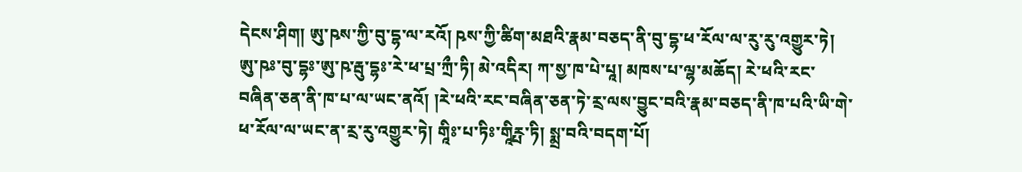དེངས་ཤིག། ཨུ་ཥས་ཀྱི་བུ་དྷ་ལ་རའོ། ཥས་ཀྱི་ཚིག་མཐའི་རྣམ་བཅད་ནི་བུ་དྷ་ཕ་རོལ་ལ་རུ་རུ་འགྱུར་ཏེ། ཨུ་ཥཿ་བུ་དྷཿ་ཨུ་ཥ་རྦུ་དྷཿ་རེ་ཕ་པྲ་ཀྲྀ་ཏི། མེ་འདིར། ཀ་སྱ་ཁ་པེ་པཱ། མཁས་པ་ལྷ་མཆོད། རེ་ཕའི་རང་བཞིན་ཅན་ནི་ཁ་པ་ལ་ཡང་ནའོ། །རེ་ཕའི་རང་བཞིན་ཅན་ཏེ་རྲ་ལས་བྱུང་བའི་རྣམ་བཅད་ནི་ཁ་པའི་ཡི་གེ་ཕ་རོལ་ལ་ཡང་ན་རྲ་རུ་འགྱུར་ཏེ། གཱིཿ་པ་ཏིཿ་གཱིཪྤ་ཏི། སྨྲ་བའི་བདག་པོ།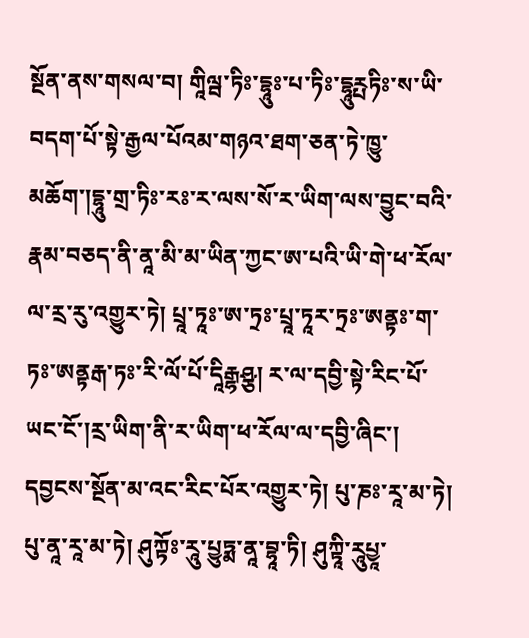སྔོན་ནས་གསལ་བ། གཱིལྦ་ཏིཿ་དྷཱུཿ་པ་ཏིཿ་དྷཱུཪྤཏིཿ་ས་ཡི་བདག་པོ་སྟེ་རྒྱལ་པོའམ་གཉའ་ཐག་ཅན་ཏེ་ཁྱུ་མཆོག་།དྷཱུ་གྲ་ཏིཿ་རཿ་ར་ལས་སོ་ར་ཡིག་ལས་བྱུང་བའི་རྣམ་བཅད་ནི་ནཱ་མི་མ་ཡིན་ཀྱང་ཨ་པའི་ཡི་གེ་ཕ་རོལ་ལ་རྲ་རུ་འགྱུར་ཏེ། པྲཱ་ཏཱཿ་ཨ་ཏྲཿ་པྲཱ་ཏཱར་ཏྲཿ་ཨནྟཿ་ག་ཏཿ་ཨནྟརྒ་ཏཿ་རི་ལོ་པོ་དཱིརྒྷཤྩ། ར་ལ་དབྱི་སྟེ་རིང་པོ་ཡང་ངོ་།རྲ་ཡིག་ནི་ར་ཡིག་ཕ་རོལ་ལ་དབྱི་ཞིང་། དབྱངས་སྔོན་མ་འང་རིང་པོར་འགྱུར་ཏེ། པུ་ཎཿ་རཱ་མ་ཏེ། པུ་ནཱ་རཱ་མ་ཏེ། ཤུཀྟོཿ་རཱུ་པྱུཏྨ་ནཱ་བྷཱ་ཏི། ཤུཀྟཱི་རཱུཔྱཱ་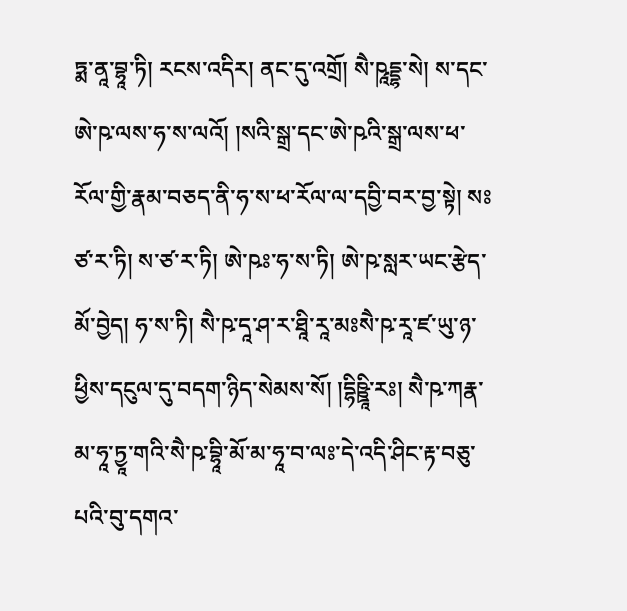ཏྨ་ནཱ་བྷཱ་ཏི། རངས་འདིར། ནང་དུ་འགྲོ། སཻ་ཥཱདྡྷ་སེ། ས་དང་ཨེ་ཥ་ལས་ཧ་ས་ལའོ། །སའི་སྒྲ་དང་ཨེ་ཥའི་སྒྲ་ལས་ཕ་རོལ་གྱི་རྣམ་བཅད་ནི་ཧ་ས་ཕ་རོལ་ལ་དབྱི་བར་བྱ་སྟེ། སཿཙ་ར་ཏི། ས་ཙ་ར་ཏི། ཨེ་ཥཿ་ཧ་ས་ཏི། ཨེ་ཥ་སླར་ཡང་རྩེད་མོ་བྱེད། ཧ་ས་ཏི། སཻ་ཥ་དཱ་ཤ་ར་ཐཱི་རཱ་མཿསཻ་ཥ་རཱ་ཛ་ཡུ་ཉ་ཕྱིས་དངུལ་དུ་བདག་ཉིད་སེམས་སོ། །དྷིཥྛཱི་རཿ། སཻ་ཥ་ཀརྣ་མ་ཧཱ་ཏྱཱ་གའི་སཻ་ཥ་བྷཱི་མོ་མ་ཧཱ་བ་ལཿ་དེ་འདི་ཤིང་རྟ་བཅུ་པའི་བུ་དགའ་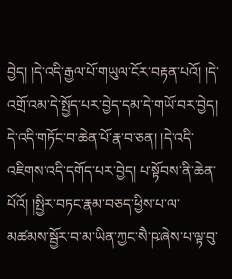བྱེད། །དེ་འདི་རྒྱལ་པོ་གཡུལ་ངོར་བརྟན་པའོ། །དེ་འགྲོ་འམ་དེ་སྤྱོད་པར་བྱེད་དམ་དེ་གཡོ་བར་བྱེད། དེ་འདི་གཏོང་བ་ཆེན་པོ་རྣ་བ་ཅན། །དེ་འདི་འཇིགས་འདི་དགོད་པར་བྱེད། པ་སྟོབས་ནི་ཆེན་པོའོ། །སྤྱིར་བཏང་རྣམ་བཅད་ཕྱིས་པ་ལ་མཚམས་སྦྱོར་བ་མ་ཡིན་ཀྱང་སཻ་ཥ་ཞེས་པ་ལྟ་བུ་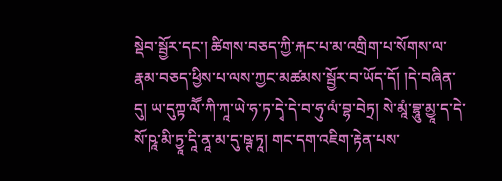སྡེབ་སྦྱོར་དང་། ཚིགས་བཅད་ཀྱི་རྐང་པ་མ་འགྲིག་པ་སོགས་ལ་རྣམ་བཅད་ཕྱིས་པ་ལས་ཀྱང་མཚམས་སྦྱོར་བ་ཡོད་དོ། །དེ་བཞིན་དུ། ཡ་དུཀྟ་ལཽ་ཀི་ཀཱ་ཡེ་ཧ་ཏ་དྭེ་དེ་བ་ཧུ་ལཾ་བྷ་བེཏྲ། སེ་མཱཾ་བྷཱུ་མྱཱ་ད་དེ་སོ་ཥཱ་མི་ཏྱཱ་དཱི་ནཱ་མ་དུ་ཥྚ་ཏཱ། གང་དག་འཇིག་རྟེན་པས་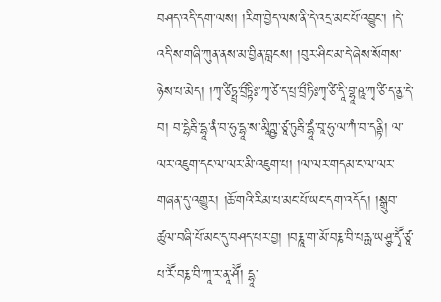བཤད་འདི་དག་ལས། །རིག་བྱེད་ལས་ནི་དེ་འདྲ་མང་པོ་འབྱུང་། །དེ་འདི་ས་གཞི་ཀུན་ནས་མ་བྱིན་བླངས། །བུར་ཤིང་མ་དེ་ཞེས་སོགས་ཉེས་པ་མེད། །ཀྭ་ཙིཏྤྲ་བྲྀཏྟིཿ་ཀྭ་ཙེ་ད་པྲ་བྲྀཏིཿཀྭ་ཙི་དཱི་བྷཱ་ཥཱ་ཀྭ་ཙི་ད་ནྱ་དེ་བ། བ་དྷེརྦི་དྷཱ་ནཾ་བ་ཧུ་དྷཱ་ས་མཱིཀྵྱ་ཙཱ་ཏུརྦི་དྷཱཾ་བཱ་ཧུ་ལ་ཀཾ་བ་དནྟི། ལ་ལར་འཇུག་དང་ལ་ལར་མི་འཇུག་པ། །ལ་ལར་གདམ་ང་ལ་ལར་གཞན་དུ་འགྱུར། །ཆོ་གའི་རིམ་པ་མང་པོ་ཡང་དག་འདོད། །སྒྲུབ་ཚུལ་བཞི་པོ་མང་དུ་བཤད་པར་བྱ། །བརྞཱ་ག་མོ་བརྞ་བི་པརྻ་ཡཤྩ་དྭཽ་ཙཱ་པ་རཽ་བརྞ་བི་ཀཱ་ར་ནཱ་ཤཽ། དྷཱ་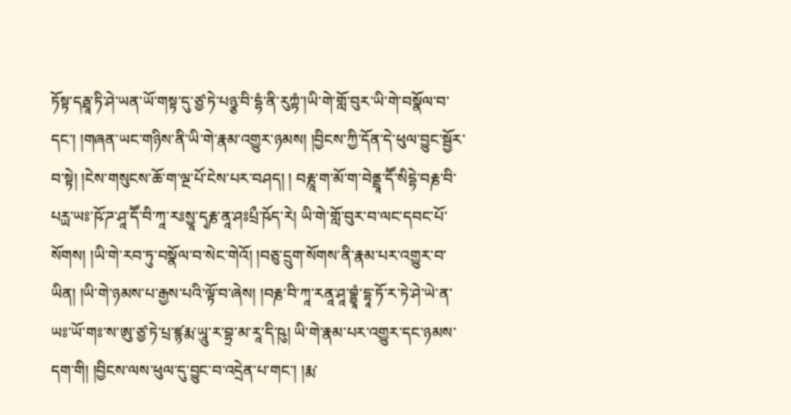ཏོསྟ་དརྠཱ་ཏི་ཤེ་ཡན་ཡོ་གསྟ་དུ་ཙྱ་ཏེ་པཉྩ་བི་དྷཾ་ནི་རུཀྟཾ་།ཡི་གེ་གློ་བུར་ཡི་གེ་བསྣོལ་བ་དང་། །གཞན་ཡང་གཉིས་ནི་ཡི་གེ་རྣམ་འགྱུར་ཉམས། །བྱིངས་ཀྱི་དོན་དེ་ཕུལ་བྱུང་སྦྱོར་བ་སྟེ། །ངེས་གསུངས་ཆོ་ག་ལྔ་པོ་ངེས་པར་བཤད། ། བརྞཱ་ག་མོ་ག་བེནྡྲཱ་དཽ་སིདྷེ་བརྞ་བི་པཪྻ་ཡཿ་ཥོ་ཌ་ཤཱ་དཽ་བི་ཀཱ་རཿསྱཱ་དྭརྞ་ནཱ་ཤཿཔྲྀ་ཥོད་རེ། ཡི་གེ་གློ་བུར་བ་ལང་དབང་པོ་སོགས། །ཡི་གེ་རབ་ཏུ་བསྣོལ་བ་སེང་གེའོ། །བཅུ་དྲུག་སོགས་ནི་རྣམ་པར་འགྱུར་བ་ཡིན། །ཡི་གེ་ཉམས་པ་རྒྱས་པའི་ལྟོ་བ་ཞེས། །བརྞ་བི་ཀཱ་རནཱ་ཤཱ་བྷྱཱཾ་དྷཱ་ཏོ་ར་ཏེ་ཤེ་ཡེ་ན་ཡཿ་ཡོ་གཿ་ས་ཨུ་ཙྱ་ཏེ་པྲ་ཛྙརྨ་ཡཱུ་ར་བྷྲ་མ་རཱ་དི་ཥུ། ཡི་གེ་རྣམ་པར་འགྱུར་དང་ཉམས་དག་གི། །བྱིངས་ལས་ཕུལ་དུ་བྱུང་བ་འདྲེན་པ་གང་། །རྨ་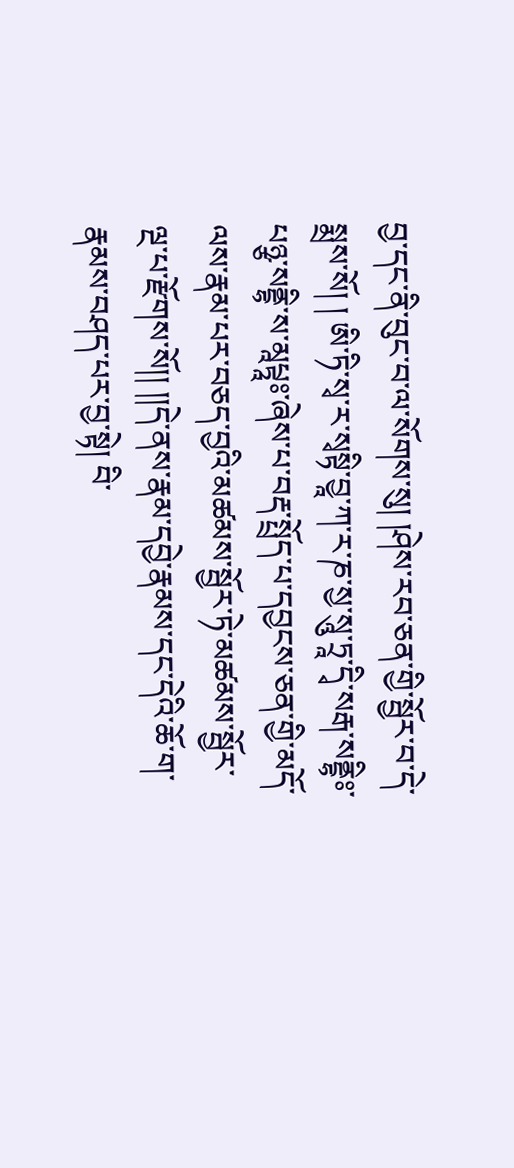བྱ་དང་ནི་བུང་བ་ལ་སོགས་སུ། །ཤེས་རབ་ཅན་གྱི་སྦྱོར་བ་དེ་སྨྲས་སོ། ། ཨི་ཏི་སྭ་ར་སྭསྟི་བྱཱ་ཀ་ར་ཎ་སྱ་སཱུ་ཏྲཱ་དྭི་སརྒ་སནྡྷིཿ་པཉྩ་སནྡྷི་ས་མཱཔྟཱཿ་ཞེས་པ་བརྡ་སྤྲོད་པ་དབྱངས་ཅན་གྱི་མདོ་ལས་རྣམ་པར་བཅད་བྱའི་མཚམས་སྦྱོར་ཏེ་མཚམས་སྦྱོར་ལྔ་པ་རྫོགས་སོ།། །།དེ་ནས་རྣམ་དབྱེ་རྣམས་དང་དེའི་ཆོ་ག་རྣམས་བཤད་པར་བྱ་སྟེ། བི་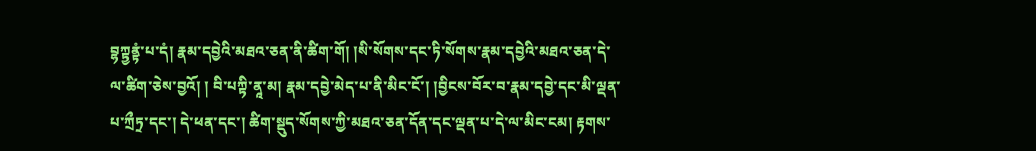བྷཀྟྱནྟཾ་པ་དཾ། རྣམ་དབྱེའི་མཐའ་ཅན་ནི་ཚིག་གོ། །སི་སོགས་དང་ཏི་སོགས་རྣམ་དབྱེའི་མཐའ་ཅན་དེ་ལ་ཚིག་ཅེས་བྱའོ། ། བི་པཀྟི་ནཱ་མ། རྣམ་དབྱེ་མེད་པ་ནི་མིང་ངོ་། །བྱིངས་བོར་བ་རྣམ་དབྱེ་དང་མི་ལྡན་པ་ཀྲྀཏྲ་དང་། དེ་ཕན་དང་། ཚིག་སྡུད་སོགས་ཀྱི་མཐའ་ཅན་དོན་དང་ལྡན་པ་དེ་ལ་མིང་ངམ། རྟགས་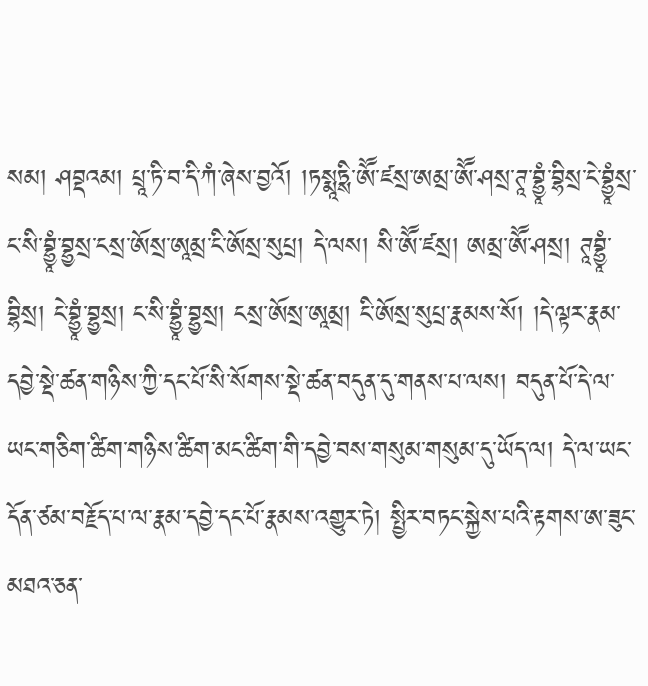སམ། ཤབྡའམ། པྲཱ་ཏི་བ་དི་ཀཾ་ཞེས་བྱའོ། །ཏསྨཱཏྶི་ཨཽ་ཛསྲ་ཨམྲ་ཨཽ་ཤསྲ་ཊཱ་བྷྱཱཾ་བྷིསྲ་ངེ་བྷྱཱཾསྲ་ང་སི་བྷྱཱཾ་བྷྱསྲ་ངསྲ་ཨོསྲ་ཨཱམྲ་ངི་ཨོསྲ་སུཔྲ། དེ་ལས། སི་ཨཽ་ཛསྲ། ཨམྲ་ཨཽ་ཤསྲ། ཊཱབྷྱཱཾ་བྷིསྲ། ངེ་བྷྱཱཾ་བྷྱསྲ། ང་སི་བྷྱཱཾ་བྷྱསྲ། ངསྲ་ཨོསྲ་ཨཱམྲ། ངི་ཨོསྲ་སུཔྲ་རྣམས་སོ། །དེ་ལྟར་རྣམ་དབྱེ་སྡེ་ཚན་གཉིས་ཀྱི་དང་པོ་སི་སོགས་སྡེ་ཚན་བདུན་དུ་གནས་པ་ལས། བདུན་པོ་དེ་ལ་ཡང་གཅིག་ཚིག་གཉིས་ཚིག་མང་ཚིག་གི་དབྱེ་བས་གསུམ་གསུམ་དུ་ཡོད་ལ། དེ་ལ་ཡང་དོན་ཙམ་བརྗོད་པ་ལ་རྣམ་དབྱེ་དང་པོ་རྣམས་འགྱུར་ཏེ། སྤྱིར་བཏང་སྐྱེས་པའི་རྟགས་ཨ་ཟུང་མཐའ་ཅན་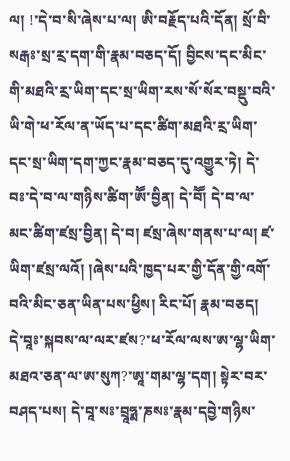ལ། !་དེ་བ་སི་ཞེས་པ་ལ། ཨི་བརྗོད་པའི་དོན། སྲོ་བི་སརྒཿ་སྲ་རྲ་དག་གི་རྣམ་བཅད་དོ། བྱིངས་དང་མིང་གི་མཐའི་རྲ་ཡིག་དང་སྲ་ཡིག་རས་སོ་སོར་བསྡུ་བའི་ཡི་གེ་ཕ་རོལ་ན་ཡོད་པ་དང་ཚིག་མཐའི་རྲ་ཡིག་དང་སྲ་ཡིག་དག་ཀྱང་རྣམ་བཅད་དུ་འགྱུར་ཏེ། དེ་བཿ་དེ་བ་ལ་གཉིས་ཚིག་ཨཽ་བྱིན། དེ་བཽ། དེ་བ་ལ་མང་ཚིག་ཛསྲ་བྱིན། དེ་བ། ཛསྲ་ཞེས་གནས་པ་ལ། ཛ་ཡིག་ཛསྲ་ལའོ། །ཞེས་པའི་ཁྱད་པར་གྱི་དོན་གྱི་འགོ་བའི་མིང་ཅན་ཡིན་པས་ཕྱིས། རིང་པོ། རྣམ་བཅད། དེ་བཱཿ་སྐབས་ལ་ལར་ཛས?་ཕ་རོལ་ལས་ཨ་ལྷ་ཡིག་མཐའ་ཅན་ལ་ཨ་སུཀ?་ཨཱ་གམ་ལྷ་དག། སྟེར་བར་བཤད་པས། དེ་བཱ་སཿ་བྲཱཧྨ་ཎསཿ་རྣམ་དབྱེ་གཉིས་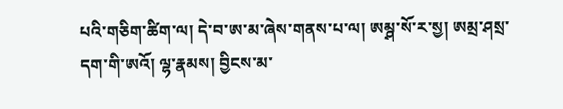པའི་གཅིག་ཚིག་ལ། དེ་བ་ཨ་མ་ཞེས་གནས་པ་ལ། ཨམྴ་སོ་ར་སྱ། ཨམྲ་ཤསྲ་དག་གི་ཨའོ། ལྷ་རྣམས། བྱིངས་མ་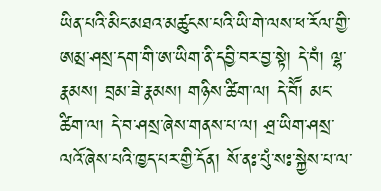ཡིན་པའི་མིང་མཐའ་མཚུངས་པའི་ཡི་གེ་ལས་ཕ་རོལ་གྱི་ཨམྲ་ཤསྲ་དག་གི་ཨ་ཡིག་ནི་དབྱི་བར་བྱ་སྟེ། དེ་བཾ། ལྷ་རྣམས། བྲམ་ཟེ་རྣམས། གཉིས་ཚིག་ལ། དེ་བཽ། མང་ཚིག་ལ། དེ་བ་ཤསྲ་ཞེས་གནས་པ་ལ། ཤྲ་ཡིག་ཤསྲ་ལའོ་ཞེས་པའི་ཁྱད་པར་གྱི་དོན། སོ་ནཿ་པུཾ་སཿ་སྐྱེས་པ་ལ་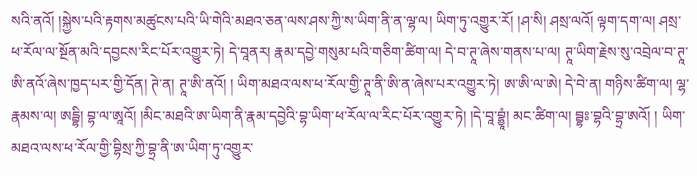སའི་ནའོ། །སྐྱེས་པའི་རྟགས་མཚུངས་པའི་ཡི་གེའི་མཐའ་ཅན་ལས་ཤས་ཀྱི་ས་ཡིག་ནི་ན་ལྷ་ལ། ཡིག་ཏུ་འགྱུར་རོ། །ཤ་སི། ཤསྲ་ལའོ། ལྟག་དག་ལ། ཤསྲ་ཕ་རོལ་ལ་སྔོན་མའི་དབྱངས་རིང་པོར་འགྱུར་ཏེ། དེ་བཱནར། རྣམ་དབྱེ་གསུམ་པའི་གཅིག་ཚིག་ལ། དེ་བ་ཊཱ་ཞེས་གནས་པ་ལ། ཊཱ་ཡིག་རྗེས་སུ་འབྲེལ་བ་ཊཱ་ཨི་ནའོ་ཞེས་ཁྱད་པར་གྱི་དོན། ཊེ་ན། ཊཱ་ཨི་ནའོ། ། ཡིག་མཐའ་ལས་ཕ་རོལ་གྱི་ཊཱ་ནི་ཨི་ན་ཞེས་པར་འགྱུར་ཏེ། ཨ་ཨི་ལ་ཨེ། དེ་བེ་ན། གཉིས་ཚིག་ལ། ལྷ་རྣམས་ལ། ཨདྦྷི། བྷ་ལ་ཨཱའོ། །མིང་མཐའི་ཨ་ཡིག་ནི་རྣམ་དབྱེའི་བྷ་ཡིག་ཕ་རོལ་ལ་རིང་པོར་འགྱུར་ཏེ། །དེ་བཱ་བྷྱཱཾ། མང་ཚིག་ལ། བྦྷཿ་བྷའི་བྷྲ་ཨའོ། ། ཡིག་མཐའ་ལས་ཕ་རོལ་གྱི་བྷིསྲ་ཀྱི་བྷྲ་ནི་ཨ་ཡིག་ཏུ་འགྱུར་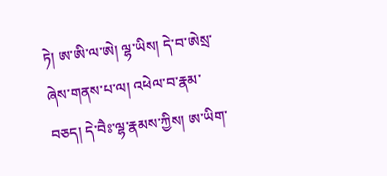ཏེ། ཨ་ཨི་ལ་ཨེ། ལྷ་ཡིས། དེ་བ་ཨེསྲ་ཞེས་གནས་པ་ལ། འཕེལ་བ་རྣམ་བཅད། དེ་བཻཿ་ལྷ་རྣམས་ཀྱིས། ཨ་ཡིག་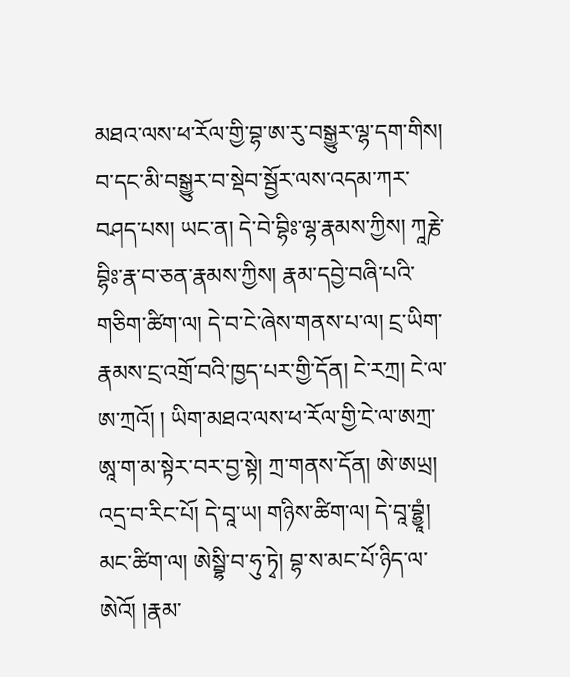མཐའ་ལས་ཕ་རོལ་གྱི་བྷ་ཨ་རུ་བསྒྱུར་ལྷ་དག་གིས། བ་དང་མི་བསྒྱུར་བ་སྡེབ་སྦྱོར་ལས་འདམ་ཀར་བཤད་པས། ཡང་ན། དེ་བེ་བྷིཿ་ལྷ་རྣམས་ཀྱིས། ཀཱརྞེ་བྷིཿ་རྣ་བ་ཅན་རྣམས་ཀྱིས། རྣམ་དབྱེ་བཞི་པའི་གཅིག་ཚིག་ལ། དེ་བ་ངེ་ཞེས་གནས་པ་ལ། ངྲ་ཡིག་རྣམས་ངྲ་འགྲོ་བའི་ཁྱད་པར་གྱི་དོན། ངེ་རཀྲ། ངེ་ལ་ཨ་ཀྲའོ། ། ཡིག་མཐའ་ལས་ཕ་རོལ་གྱི་ངེ་ལ་ཨཀྲ་ཨཱ་ག་མ་སྟེར་བར་བྱ་སྟེ། ཀྲ་གནས་དོན། ཨེ་ཨཡྲ། འདྲ་བ་རིང་པོ། དེ་བཱ་ཡ། གཉིས་ཚིག་ལ། དེ་བཱ་བྷྱཱཾ། མང་ཚིག་ལ། ཨེསྦྷི་བ་ཧུ་ཏྭེ། བྷ་ས་མང་པོ་ཉིད་ལ་ཨེའོ། །རྣམ་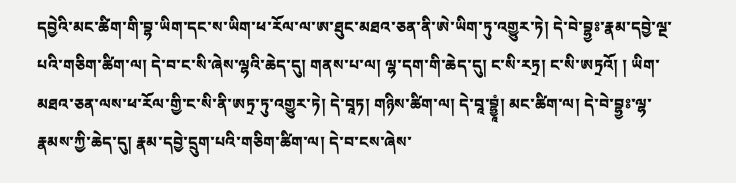དབྱེའི་མང་ཚིག་གི་བྷ་ཡིག་དང་ས་ཡིག་ཕ་རོལ་ལ་ཨ་ཐུང་མཐའ་ཅན་ནི་ཨེ་ཡིག་ཏུ་འགྱུར་ཏེ། དེ་བེ་བྷྱཿ་རྣམ་དབྱེ་ལྔ་པའི་གཅིག་ཚིག་ལ། དེ་བ་ང་སི་ཞེས་ལྷའི་ཆེད་དུ། གནས་པ་ལ། ལྷ་དག་གི་ཆེད་དུ། ང་སི་རཏྲ། ང་སི་ཨཏྲའོ། ། ཡིག་མཐའ་ཅན་ལས་ཕ་རོལ་གྱི་ང་སི་ནི་ཨཏྲ་ཏུ་འགྱུར་ཏེ། དེ་བཱཏ། གཉིས་ཚིག་ལ། དེ་བཱ་བྷྱཱཾ། མང་ཚིག་ལ། དེ་བེ་བྷྱཿ་ལྷ་རྣམས་ཀྱི་ཆེད་དུ། རྣམ་དབྱེ་དྲུག་པའི་གཅིག་ཚིག་ལ། དེ་བ་ངས་ཞེས་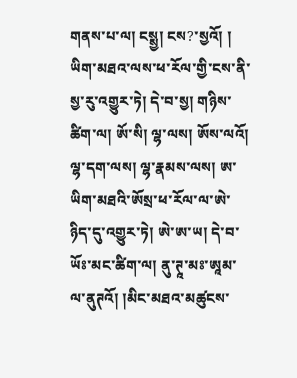གནས་པ་ལ། ངསྶྱ། ངས?་སྱའོ། ། ཡིག་མཐའ་ལས་ཕ་རོལ་གྱི་ངས་ནི་སྱ་རུ་འགྱུར་ཏེ། དེ་བ་སྱ། གཉིས་ཚིག་ལ། ཨོ་སི། ལྷ་ལས། ཨོས་ལའོ། ལྷ་དག་ལས། ལྷ་རྣམས་ལས། ཨ་ཡིག་མཐའི་ཨོསྲ་ཕ་རོལ་ལ་ཨེ་ཉིད་དུ་འགྱུར་ཏེ། ཨེ་ཨ་ཡ། དེ་བ་ཡོཿ་མང་ཚིག་ལ། ནུ་ཊཱ་མཿ་ཨཱམ་ལ་ནུཊའོ། །མིང་མཐའ་མཚུངས་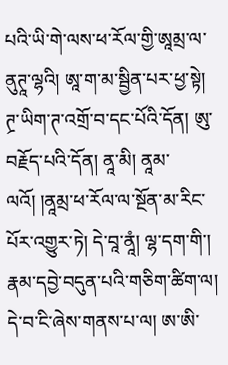པའི་ཡི་གེ་ལས་ཕ་རོལ་གྱི་ཨཱམྲ་ལ་ནུཊཱ་ལྷའི། ཨཱ་ག་མ་སྦྱིན་པར་ཕྱ་སྟེ། ཊྲ་ཡིག་ཊ་འགྲོ་བ་དང་པོའི་དོན། ཨུ་བརྗོད་པའི་དོན། ནཱ་མི། ནཱམ་ལའོ། །ནཱམྲ་ཕ་རོལ་ལ་སྔོན་མ་རིང་པོར་འགྱུར་ཏེ། དེ་བཱ་ནཱཾ། ལྷ་དག་གི་། རྣམ་དབྱེ་བདུན་པའི་གཅིག་ཚིག་ལ། དེ་བ་ངི་ཞེས་གནས་པ་ལ། ཨ་ཨི་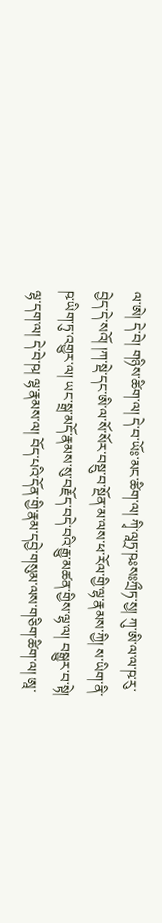ལ་ཨེ། དེ་བེ། གཉིས་ཚིག་ལ། དེ་བ་ཡོཿ་མང་ཚིག་ལ། ཀྭི་ལཱཏྲ་ཥཿསཿཀྲྀཏ་སྱ། ཀུ་ཨི་ལ་ལ་ཥ་རུ་བྱེད་དེ་སའོ། །ཀ་སྡེ་དང་ཨི་ལ་སོ་སོར་བསྡུ་བ་སྔོན་མ་ལས་ཕ་རོལ་གྱི་ལྷ་རྣམས་ཀྱི། ས་ཡིག་ནི་ཥ་ཡིག་ཏུ་འགྱུར་ལ། ཡང་སྒྲ་མདོ་རྣམས་སུ་བརྗོད་བདེ་བའི་རྒྱུ་མཚན་གྱིས་ལྷ་ལ། བསྒྱུར་བ་སྟེ། ལྷ་དག་ལ། དེ་བེ་ཥ། ལྷ་རྣམས་ལ། བོད་པའི་དོན་གྱི་རྣམ་དབྱེ་གསུམ་ལས་གཅིག་ཚིག་ལ། ཨཱ་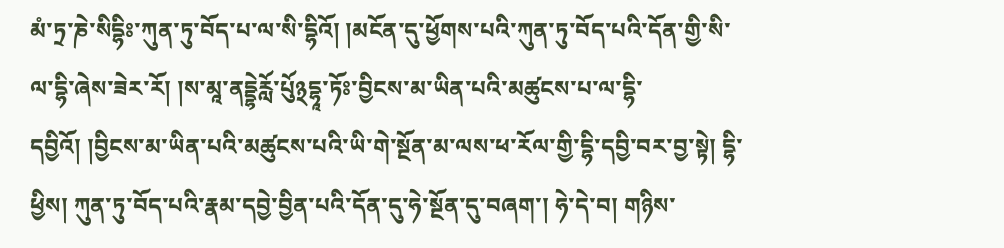མཾ་ཏྲ་ཎེ་སིདྷིཿ་ཀུན་ཏུ་བོད་པ་ལ་སི་དྷིའོ། །མངོན་དུ་ཕྱོགས་པའི་ཀུན་ཏུ་བོད་པའི་དོན་གྱི་སི་ལ་དྷི་ཞེས་ཟེར་རོ། །ས་མཱ་ནདྡྷེརློ་པོུ྅དྷཱ་ཏོཿ་བྱིངས་མ་ཡིན་པའི་མཚུངས་པ་ལ་དྷི་དབྱིའོ། །བྱིངས་མ་ཡིན་པའི་མཚུངས་པའི་ཡི་གེ་སྔོན་མ་ལས་ཕ་རོལ་གྱི་དྷི་དབྱི་བར་བྱ་སྟེ། དྷི་ཕྱིས། ཀུན་ཏུ་བོད་པའི་རྣམ་དབྱེ་བྱིན་པའི་དོན་དུ་ཧེ་སྔོན་དུ་བཞག་། ཧེ་དེ་བ། གཉིས་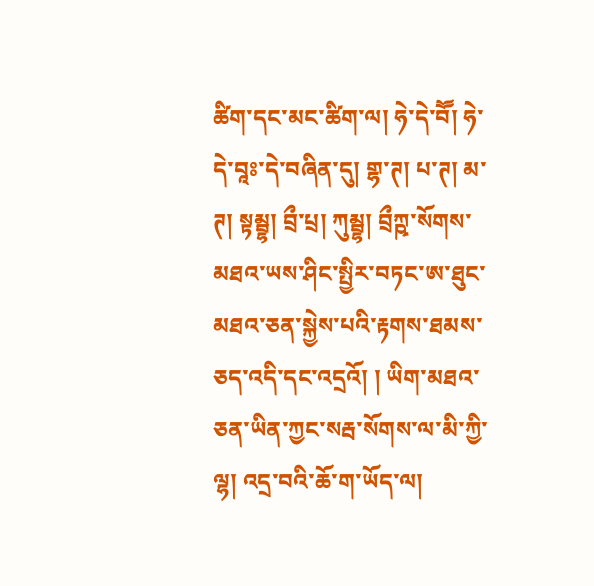ཚིག་དང་མང་ཚིག་ལ། ཧེ་དེ་བཽ། ཧེ་དེ་བཱཿ་དེ་བཞིན་དུ། གྷ་ཊ། པ་ཊ། མ་ཊ། སྟམྦྷ། བྲྀ་པྲ། ཀུམྦྷ། བྲྀཀྵ་སོགས་མཐའ་ཡས་ཤིང་སྤྱིར་བཏང་ཨ་ཐུང་མཐའ་ཅན་སྐྱེས་པའི་རྟགས་ཐམས་ཅད་འདི་དང་འདྲའོ། ། ཡིག་མཐའ་ཅན་ཡིན་ཀྱང་སརྦ་སོགས་ལ་མི་ཀྱི་ལྷ། འདྲ་བའི་ཆོ་ག་ཡོད་ལ།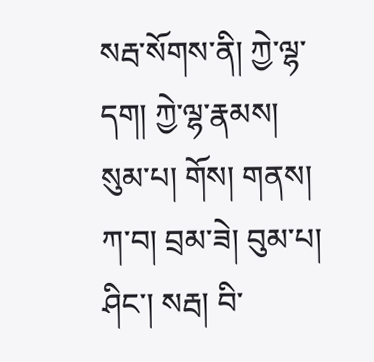སརྦ་སོགས་ནི། ཀྱེ་ལྷ་དག། ཀྱེ་ལྷ་རྣམས། སུམ་པ། གོས། གནས། ཀ་བ། བྲམ་ཟེ། བུམ་པ། ཤིང་། སརྦ། བི་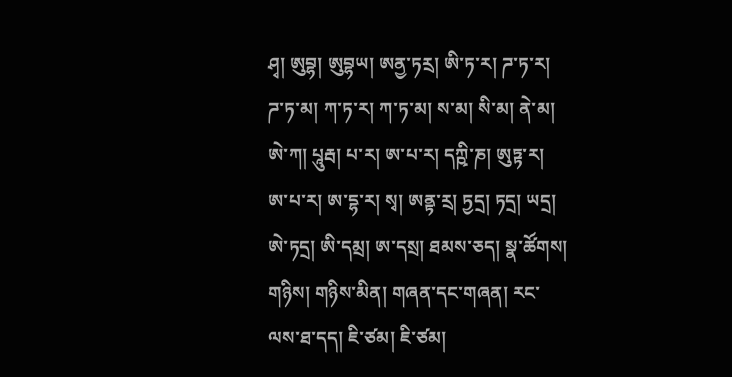ཤྭ། ཨུབྷ། ཨུབྷཡ། ཨནྱ་ཏརྲ། ཨི་ཏ་ར། ཌ་ཏ་ར། ཌ་ཏ་མ། ཀ་ཏ་ར། ཀ་ཏ་མ། ས་མ། སི་མ། ནེ་མ། ཨེ་ཀ། པཱུརྦ། པ་ར། ཨ་པ་ར། དཀྵི་ཎ། ཨུཏྟ་ར། ཨ་པ་ར། ཨ་དྷ་ར། སྭ། ཨནྟ་རྲ། ཏྱདྲ། ཏདྲ། ཡདྲ། ཨེ་ཏདྲ། ཨི་དམྲ། ཨ་དསྲ། ཐམས་ཅད། སྣ་ཚོགས། གཉིས། གཉིས་མིན། གཞན་དང་གཞན། རང་ལས་ཐ་དད། ཇི་ཙམ། ཇི་ཙམ།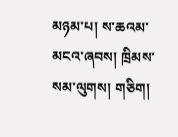མཉམ་པ། ས་ཆའམ་མངའ་ཞབས། ཁྲིམས་སམ་ལུགས། གཅིག།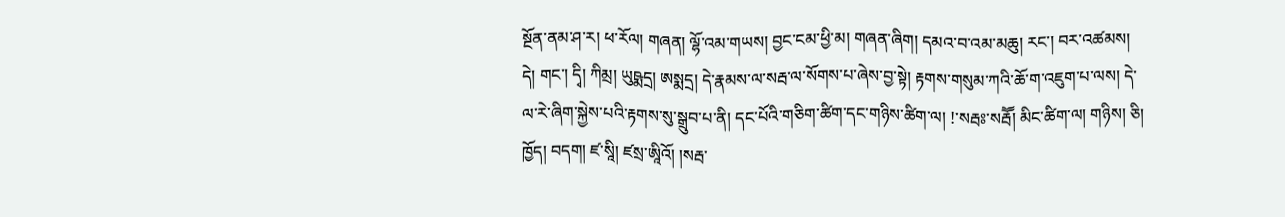སྔོན་ནམ་ཤ་ར། ཕ་རོལ། གཞན། ལྷོ་འམ་གཡས། བྱང་ངམ་ཕྱི་མ། གཞན་ཞིག། དམའ་བ་འམ་མཆུ། རང་། བར་འཚམས། དེ། གང་། དྭི། ཀིམྲ། ཡུཥྨདྲ། ཨསྨདྲ། དེ་རྣམས་ལ་སརྦ་ལ་སོགས་པ་ཞེས་བྱ་སྟེ། རྟགས་གསུམ་ཀའི་ཆོ་ག་འཇུག་པ་ལས། དེ་ལ་རེ་ཞིག་སྐྱེས་པའི་རྟགས་སུ་སྒྲུབ་པ་ནི། དང་པོའི་གཅིག་ཚིག་དང་གཉིས་ཚིག་ལ། !་སརྦཿ་སརྦཽ། མིང་ཚིག་ལ། གཉིས། ཅི། ཁྱོད། བདག། ཛ་སཱི། ཛསྲ་ཨཱིའོ། །སརྦ་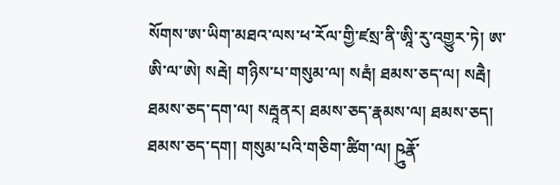སོགས་ཨ་ཡིག་མཐའ་ལས་ཕ་རོལ་གྱི་ཛསྲ་ནི་ཨཱི་རུ་འགྱུར་ཏེ། ཨ་ཨི་ལ་ཨེ། སརྦེ། གཉིས་པ་གསུམ་ལ། སརྦཾ། ཐམས་ཅད་ལ། སརྦཻ། ཐམས་ཅད་དག་ལ། སརྦཱནར། ཐམས་ཅད་རྣམས་ལ། ཐམས་ཅད། ཐམས་ཅད་དག། གསུམ་པའི་གཅིག་ཚིག་ལ། ཥྲུརྣོ་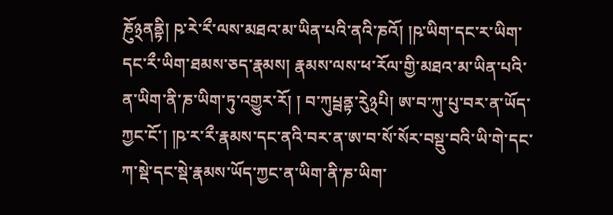ཎོུ྅ནནྟི། ཥ་རེ་རྀ་ལས་མཐའ་མ་ཡིན་པའི་ནའི་ཎའོ། །ཥ་ཡིག་དང་ར་ཡིག་དང་རྀ་ཡིག་ཐམས་ཅད་རྣམས། རྣམས་ལས་ཕ་རོལ་གྱི་མཐའ་མ་ཡིན་པའི་ན་ཡིག་ནི་ཎ་ཡིག་ཏུ་འགྱུར་རོ། ། བ་ཀུཔྦནྟ་རེུ྅པི། ཨ་བ་ཀུ་པུ་བར་ན་ཡོད་ཀྱང་ངོ་། །ཥ་ར་རྀ་རྣམས་དང་ནའི་བར་ན་ཨ་བ་སོ་སོར་བསྡུ་བའི་ཡི་གེ་དང་ཀ་སྡེ་དང་སྡེ་རྣམས་ཡོད་ཀྱང་ན་ཡིག་ནི་ཎ་ཡིག་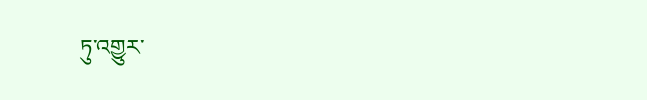ཏུ་འགྱུར་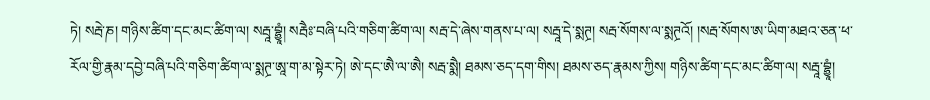ཏེ། སརྦེ་ཎ། གཉིས་ཚིག་དང་མང་ཚིག་ལ། སརྦཱ་བྷྱཱཾ། སརྦཻཿ་བཞི་པའི་གཅིག་ཚིག་ལ། སརྦ་དེ་ཞེས་གནས་པ་ལ། སརྦཱ་དེ་སྨཊྲ། སརྦ་སོགས་ལ་སྨཊྲའོ། །སརྦ་སོགས་ཨ་ཡིག་མཐའ་ཅན་ཕ་རོལ་གྱི་རྣམ་དབྱེ་བཞི་པའི་གཅིག་ཚིག་ལ་སྨཊྲ་ཨཱ་ག་མ་སྟེར་ཏེ། ཨེ་དང་ཨཻ་ལ་ཨཻ། སརྦ་སྨཻ། ཐམས་ཅད་དག་གིས། ཐམས་ཅད་རྣམས་ཀྱིས། གཉིས་ཚིག་དང་མང་ཚིག་ལ། སརྦཱ་བྷྱཱཾ།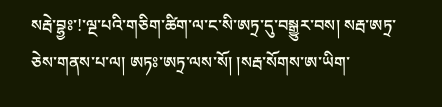སརྦེ་བྷྱཿ་!་ལྔ་པའི་གཅིག་ཚིག་ལ་ང་སི་ཨཏྲ་དུ་བསྒྱུར་བས། སརྦ་ཨཏྲ་ཅེས་གནས་པ་ལ། ཨཏཿ་ཨཏྲ་ལས་སོ། །སརྦ་སོགས་ཨ་ཡིག་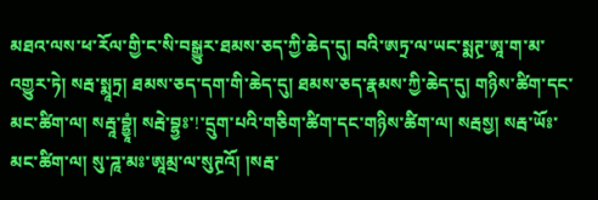མཐའ་ལས་ཕ་རོལ་གྱི་ང་སི་བསྒྱུར་ཐམས་ཅད་ཀྱི་ཆེད་དུ། བའི་ཨཏྲ་ལ་ཡང་སྨཊྲ་ཨཱ་ག་མ་འགྱུར་ཏེ། སརྦ་སྨཱཏྲ། ཐམས་ཅད་དག་གི་ཆེད་དུ། ཐམས་ཅད་རྣམས་ཀྱི་ཆེད་དུ། གཉིས་ཚིག་དང་མང་ཚིག་ལ། སརྦཱ་བྷྱཱཾ། སརྦེ་བྷྱཿ་!་དྲུག་པའི་གཅིག་ཚིག་དང་གཉིས་ཚིག་ལ། སརྦསྱ། སརྦ་ཡོཿ་མང་ཚིག་ལ། སུ་ཌཱ་མཿ་ཨཱམྲ་ལ་སུཊྲའོ། །སརྦ་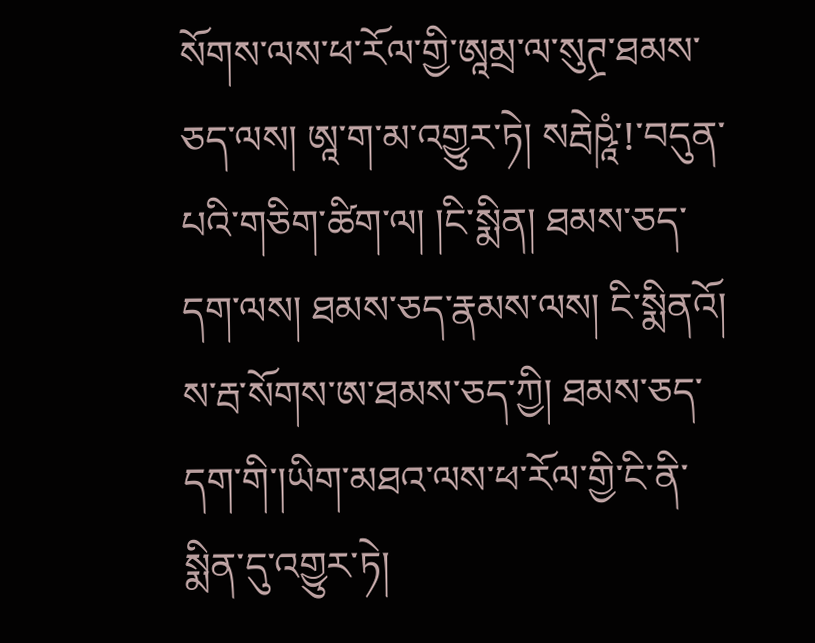སོགས་ལས་ཕ་རོལ་གྱི་ཨཱམྲ་ལ་སུཊྲ་ཐམས་ཅད་ལས། ཨཱ་ག་མ་འགྱུར་ཏེ། སརྦེཥཱཾ་!་བདུན་པའི་གཅིག་ཚིག་ལ། །ངི་སྨིན། ཐམས་ཅད་དག་ལས། ཐམས་ཅད་རྣམས་ལས། ངི་སྨིནའོ། ས་རྦ་སོགས་ཨ་ཐམས་ཅད་ཀྱི། ཐམས་ཅད་དག་གི་།ཡིག་མཐའ་ལས་ཕ་རོལ་གྱི་ངི་ནི་སྨིན་དུ་འགྱུར་ཏེ།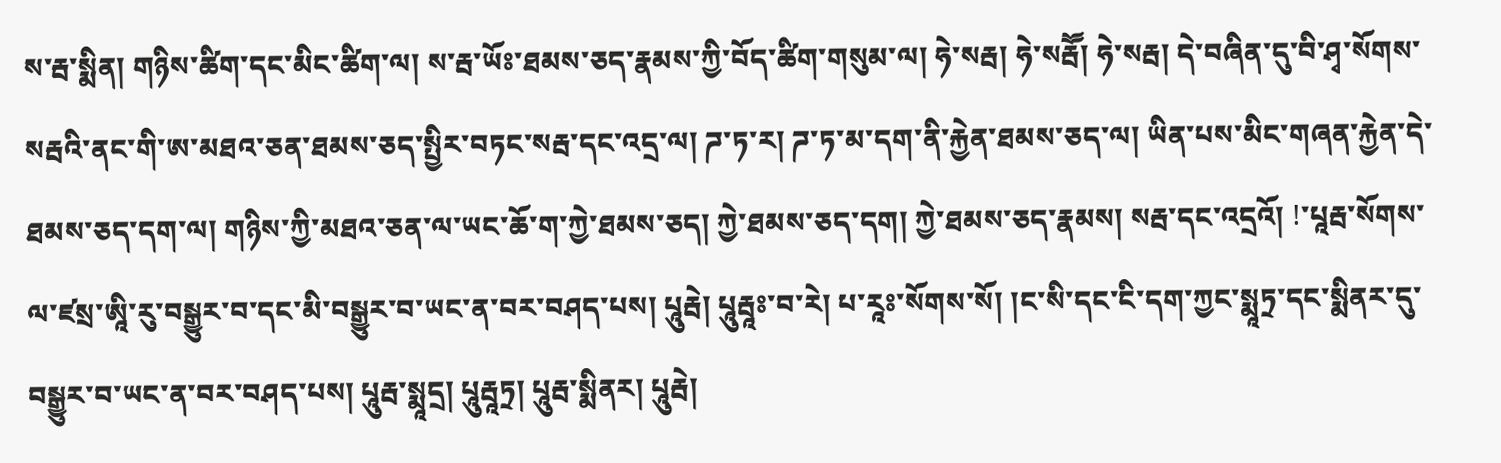ས་རྦ་སྨིན། གཉིས་ཚིག་དང་མིང་ཚིག་ལ། ས་རྦ་ཡོཿ་ཐམས་ཅད་རྣམས་ཀྱི་བོད་ཚིག་གསུམ་ལ། ཧེ་སརྦ། ཧེ་སརྦཽ། ཧེ་སརྦ། དེ་བཞིན་དུ་བི་ཤྭ་སོགས་སརྦའི་ནང་གི་ཨ་མཐའ་ཅན་ཐམས་ཅད་སྤྱིར་བཏང་སརྦ་དང་འདྲ་ལ། ཌ་ཏ་ར། ཌ་ཏ་མ་དག་ནི་རྐྱེན་ཐམས་ཅད་ལ། ཡིན་པས་མིང་གཞན་རྐྱེན་དེ་ཐམས་ཅད་དག་ལ། གཉིས་ཀྱི་མཐའ་ཅན་ལ་ཡང་ཆོ་ག་ཀྱེ་ཐམས་ཅད། ཀྱེ་ཐམས་ཅད་དག། ཀྱེ་ཐམས་ཅད་རྣམས། སརྦ་དང་འདྲའོ། !་པཱརྦ་སོགས་ལ་ཛསྲ་ཨཱི་རུ་བསྒྱུར་བ་དང་མི་བསྒྱུར་བ་ཡང་ན་བར་བཤད་པས། པཱུརྦེ། པཱུརྦཱཿ་བ་རེ། པ་རཱཿ་སོགས་སོ། །ང་སི་དང་ངི་དག་ཀྱང་སྨཱཏྲ་དང་སྨིནར་དུ་བསྒྱུར་བ་ཡང་ན་བར་བཤད་པས། པཱུརྦ་སྨཱདྲ། པཱུརྦཱཏྲ། པཱུརྦ་སྨིནར། པཱུརྦེ།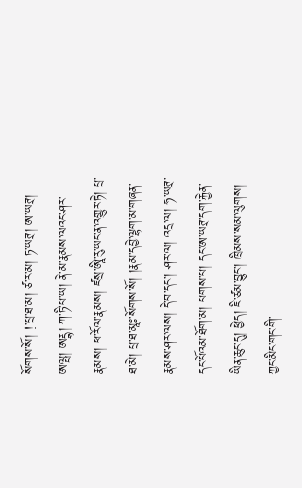སོགས་སོ། !་པྲ་ཐ་མ། ཙ་ར་མ། ཏ་ཡཊྲ། ཨ་ཡཊྲ། ཨལྤ། ཨརྡྷ། ཀ་ཏི་པ་ཡ། ནེ་མ་རྣམས་ལའང་ཤར་རྣམས། ཕ་རོལ་རྣམས། ཛསྲ་ཨཱི་རུ་ཡང་ན་འགྱུར་ཏེ། པྲ་ཐ་མེ། པྲ་ཐ་མཱཿ་སོགས་སོ། །རྣམ་དབྱེ་ལྷག་མ་གཞན་རྣམས་ཤར་ལས། དེ་བ་དང་། ཤར་ལ། འདྲ་ལ། ཧ་ཡཊྲ་དང་པོའམ་ཐོག་མ། པགས་པ། དང་ཨ་ཡཊྲ་དག་རྐྱེན་ཡིན་ཆུང་དུ། ཕྱེད། ཇི་ཙམ་བྱུང་། ཁྲིམས་སམ་ལུགས། ཀྱང་མིང་གང་གི་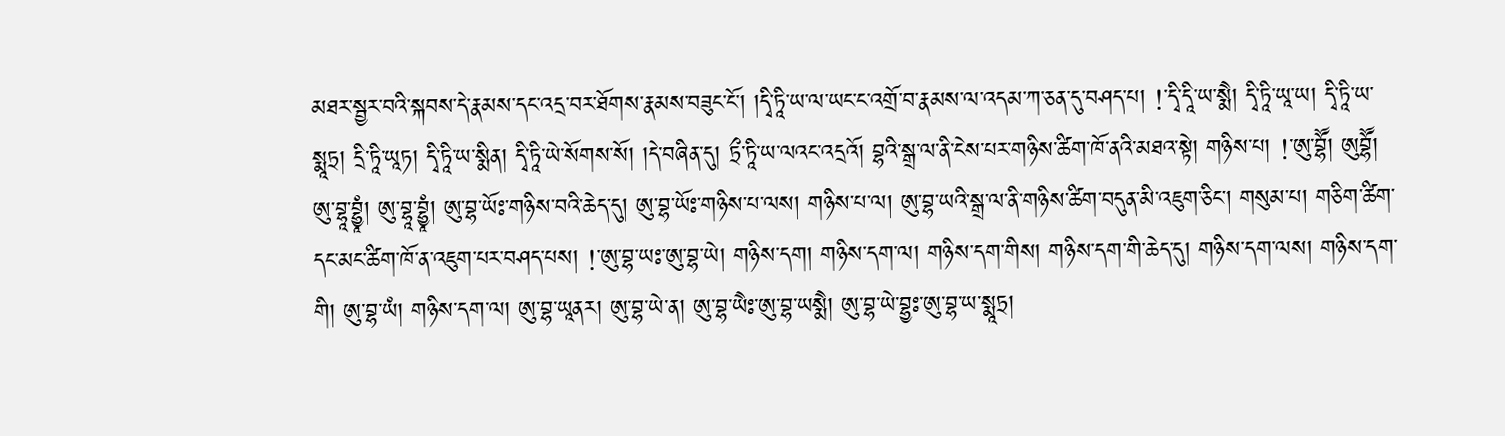མཐར་སྦྱར་བའི་སྐབས་དེ་རྣམས་དང་འདྲ་བར་ཐོགས་རྣམས་བཟུང་ངོ་། །དྭི་ཏཱི་ཡ་ལ་ཡང་ང་འགྲོ་བ་རྣམས་ལ་འདམ་ཀ་ཅན་དུ་བཤད་པ། !་དྭི་དཱི་ཡ་སྨཻ། དྭི་ཏཱི་ཡཱ་ཡ། དྭི་ཏཱི་ཡ་སྨཱཏྲ། དྲི་ཏཱི་ཡཱཏ། དྭི་ཏཱི་ཡ་སྨིན། དྭི་ཏཱི་ཡེ་སོགས་སོ། །དེ་བཞིན་དུ། ཏྲྀ་ཏཱི་ཡ་ལའང་འདྲའོ། བྷའི་སྒྲ་ལ་ནི་ངེས་པར་གཉིས་ཚིག་ཁོ་ནའི་མཐའ་སྟེ། གཉིས་པ། !་ཨུ་བྷཽ། ཨུབྷཽ། ཨུ་བྷཱ་བྷྱཱཾ། ཨུ་བྷཱ་བྷྱཱཾ། ཨུ་བྷ་ཡོཿ་གཉིས་བའི་ཆེད་དུ། ཨུ་བྷ་ཡོཿ་གཉིས་པ་ལས། གཉིས་པ་ལ། ཨུ་བྷ་ཡའི་སྒྲ་ལ་ནི་གཉིས་ཚིག་བདུན་མི་འཇུག་ཅིང་། གསུམ་པ། གཅིག་ཚིག་དང་མང་ཚིག་ཁོ་ན་འཇུག་པར་བཤད་པས། !་ཨུ་བྷ་ཡཿ་ཨུ་བྷ་ཡེ། གཉིས་དག། གཉིས་དག་ལ། གཉིས་དག་གིས། གཉིས་དག་གི་ཆེད་དུ། གཉིས་དག་ལས། གཉིས་དག་གི། ཨུ་བྷ་ཡཾ། གཉིས་དག་ལ། ཨུ་བྷ་ཡཱནར། ཨུ་བྷ་ཡེ་ན། ཨུ་བྷ་ཡཻཿ་ཨུ་བྷ་ཡསྨཻ། ཨུ་བྷ་ཡེ་བྷྱཿ་ཨུ་བྷ་ཡ་སྨཱཏྲ།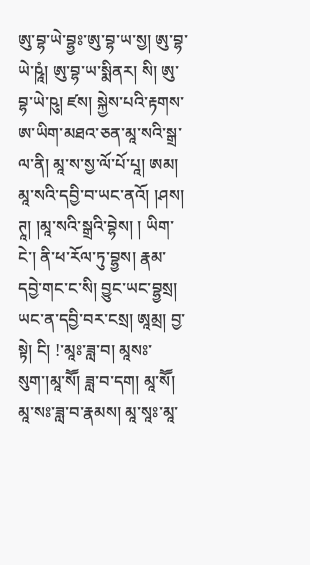ཨུ་བྷ་ཡེ་བྷྱཿ་ཨུ་བྷ་ཡ་སྱ། ཨུ་བྷ་ཡེ་ཥཱཾ། ཨུ་བྷ་ཡ་སྨིནར། སི། ཨུ་བྷ་ཡེ་ཥུ། ཛས། སྐྱེས་པའི་རྟགས་ཨ་ཡིག་མཐའ་ཅན་མཱ་སའི་སྒྲ་ལ་ནི། མཱ་ས་སྱ་ལོ་པོ་པཱ། ཨམ། མཱ་སའི་དབྱི་བ་ཡང་ནའོ། །ཤས། ཊཱ། །མཱ་སའི་སྒྲའི་བྷེས། ། ཡིག་ངེ་། ནི་ཕ་རོལ་ཏུ་བྷྱས། རྣམ་དབྱེ་གང་ང་སི། བྱུང་ཡང་བྷྱསྲ། ཡང་ན་དབྱི་བར་ངསྲ། ཨཱམྲ། བྱ་སྟེ། ངི། !་མཱཿ་ཟླ་བ། མཱསཿ་སུག་།མཱ་སཽ། ཟླ་བ་དག། མཱ་སཽ། མཱ་སཿ་ཟླ་བ་རྣམས། མཱ་སཱཿ་མཱ་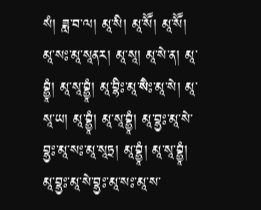སཾ། ཟླ་བ་ལ། མཱ་སི། མཱ་སཽ། མཱ་སཽ། མཱ་སཿ་མཱ་སཱནར། མཱ་སཱ། མཱ་སེ་ན། མཱ་བྷྱཱཾ། མཱ་སཱ་བྷྱཱཾ། མཱ་བྷིཿ་མཱ་སཻཿ་མཱ་སེ། མཱ་སཱ་ཡ། མཱ་བྷྱཱཾ། མཱ་སཱ་བྷྱཱཾ། མཱ་བྷྱཿ་མཱ་སེ་བྷྱཿ་མཱ་སཿ་མཱ་སཱཏྲ། མཱ་བྷྱཱཾ། མཱ་སཱ་བྷྱཱཾ། མཱ་བྷྱཿ་མཱ་སེ་བྷྱཿ་མཱ་སཿ་མཱ་ས་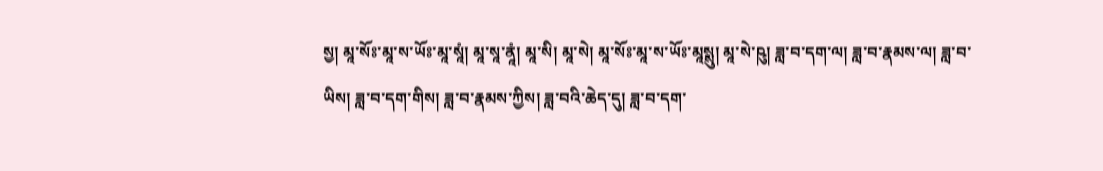སྱ། མཱ་སོཿ་མཱ་ས་ཡོཿ་མཱ་སཱཾ། མཱ་སཱ་ནཱཾ། མཱ་སི། མཱ་སེ། མཱ་སོཿ་མཱ་ས་ཡོཿ་མཱསྶུ། མཱ་སེ་ཥུ། ཟླ་བ་དག་ལ། ཟླ་བ་རྣམས་ལ། ཟླ་བ་ཡིས། ཟླ་བ་དག་གིས། ཟླ་བ་རྣམས་ཀྱིས། ཟླ་བའི་ཆེད་དུ། ཟླ་བ་དག་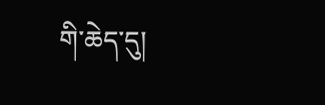གི་ཆེད་དུ།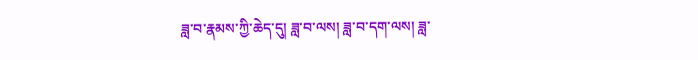ཟླ་བ་རྣམས་ཀྱི་ཆེད་དུ། ཟླ་བ་ལས། ཟླ་བ་དག་ལས། ཟླ་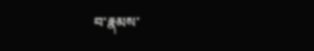བ་རྣམས་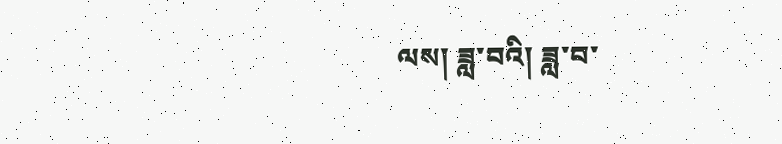ལས། ཟླ་བའི། ཟླ་བ་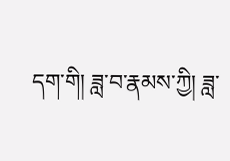དག་གི། ཟླ་བ་རྣམས་ཀྱི། ཟླ་